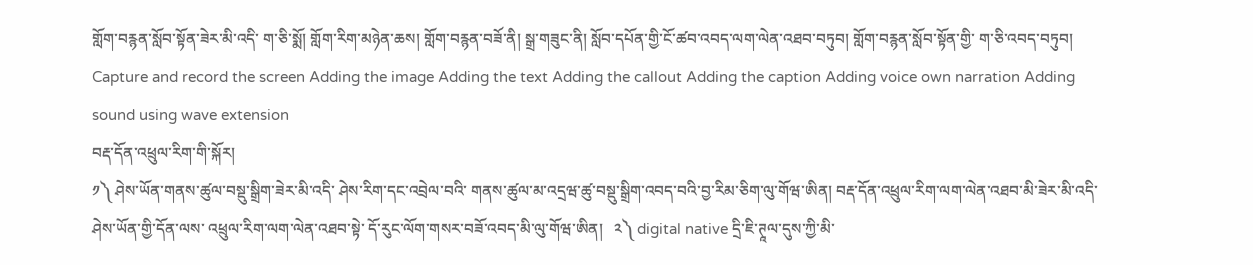གློག་བརྙན་སློབ་སྟོན་ཟེར་མི་འདི་ ག་ཅི་སྨོ། གློག་རིག་མཉེན་ཆས། གློག་བརྙན་བཟོ་ནི། སྒྲ་གཟུང་ནི། སློབ་དཔོན་གྱི་ངོ་ཚབ་འབད་ལག་ལེན་འཐབ་བཏུབ། གློག་བརྙན་སློབ་སྟོན་གྱི་ ག་ཅི་འབད་བཏུབ། Capture and record the screen Adding the image Adding the text Adding the callout Adding the caption Adding voice own narration Adding sound using wave extension
བརྡ་དོན་འཕྲུལ་རིག་གི་སྐོར།
༡༽ ཤེས་ཡོན་གནས་ཚུལ་བསྡུ་སྒྲིག་ཟེར་མི་འདི་ ཤེས་རིག་དང་འབྲེལ་བའི་ གནས་ཚུལ་མ་འདྲཝ་ཚུ་བསྡུ་སྒྲིག་འབད་བའི་བྱ་རིམ་ཅིག་ལུ་གོཝ་ཨིན། བརྡ་དོན་འཕྲུལ་རིག་ལག་ལེན་འཐབ་མི་ཟེར་མི་འདི་ ཤེས་ཡོན་གྱི་དོན་ལས་ འཕྲུལ་རིག་ལག་ལེན་འཐབ་སྟེ་ དོ་རུང་ལོག་གསར་བཟོ་འབད་མི་ལུ་གོཝ་ཨིན།   ༢༽ digital native དྲི་ཇི་ཊཱལ་དུས་ཀྱི་མི་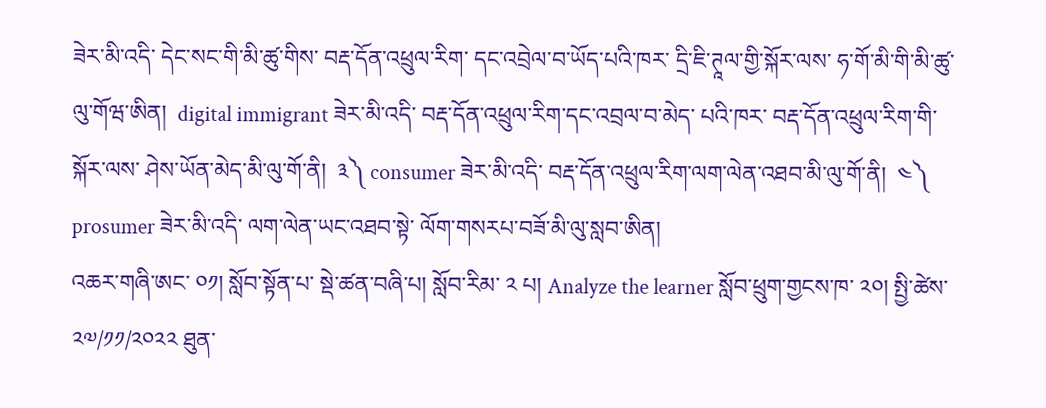ཟེར་མི་འདི་ དེང་སང་གི་མི་ཚུ་གིས་ བརྡ་དོན་འཕྲུལ་རིག་ དང་འབྲེལ་བ་ཡོད་པའི་ཁར་ དྲི་ཇི་ཊཱལ་གྱི་སྐོར་ལས་ ཧ་གོ་མི་གི་མི་ཚུ་ལུ་གོཝ་ཨིན།  digital immigrant ཟེར་མི་འདི་ བརྡ་དོན་འཕྲུལ་རིག་དང་འབྲལ་བ་མེད་ པའི་ཁར་ བརྡ་དོན་འཕྲུལ་རིག་གི་སྐོར་ལས་ ཤེས་ཡོན་མེད་མི་ལུ་གོ་ནི།  ༣༽ consumer ཟེར་མི་འདི་ བརྡ་དོན་འཕྲུལ་རིག་ལག་ལེན་འཐབ་མི་ལུ་གོ་ནི།  ༤༽  prosumer ཟེར་མི་འདི་ ལག་ལེན་ཡང་འཐབ་སྟེ་ ལོག་གསརཔ་བཟོ་མི་ལུ་སླབ་ཨིན།
འཆར་གཞི་ཨང་ ༠༡། སློབ་སྟོན་པ་ སྡེ་ཚན་བཞི་པ། སློབ་རིམ་ ༢ པ། Analyze the learner སློབ་ཕྲུག་གྱངས་ཁ་ ༢༠། སྤྱི་ཚེས་ ༢༧/༡༡/༢༠༢༢ ཐུན་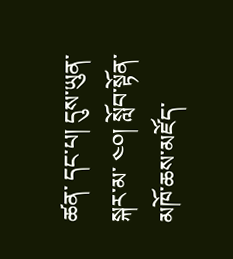ཚན་ དང་པ། དུས་ཡུན་སྐར་མ་ ༤༠། སློབ་སྟོན་མཁོ་ཆས་མཛོད་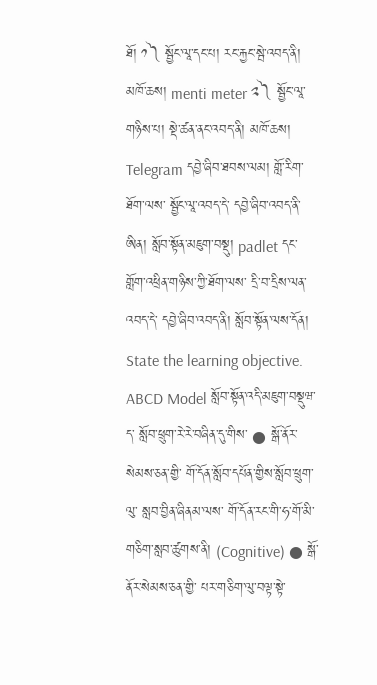ཐོ། ༡༽ སྦྱོང་ལཱ་དང་པ། རང་རྐྱང་སྦེ་འབད་ནི། མཁོ་ཆས། menti meter ༢༽ སྦྱོང་ལཱ་གཉིས་པ། སྡེ་ཚན་ནང་འབད་ནི། མཁོ་ཆས། Telegram དབྱེ་ཞིབ་ཐབས་ལམ། གློ་རིག་ཐོག་ལས་ སྦྱོང་ལཱ་འབད་དེ་ དབྱེ་ཞིབ་འབད་ནི་ཨིན། སློབ་སྟོན་མཇུག་བསྡུ། padlet དང་ གློག་འཕྲིན་གཉིས་ཀྱི་ཐོག་ལས་ དྲི་བ་དྲིས་ལན་འབད་དེ་ དབྱེ་ཞིབ་འབད་ནི། སློབ་སྟོན་ལས་དོན། State the learning objective. ABCD Model སློབ་སྟོན་འདི་མཇུག་བསྡུཝ་ད་ སློབ་ཕྲུག་རེ་རེ་བཞིན་དུ་གིས་ ● སྒོ་ནོར་སེམས་ཅན་གྱི་ གོ་དོན་སློབ་དཔོན་གྱིས་སློབ་ཕྲུག་ལུ་ སླབ་བྱིན་ཞིནམ་ལས་ གོ་དོན་རང་གི་ཧ་གོ་མི་གཅིག་སླབ་ཚུགས་ནི། (Cognitive) ● སྒོ་ནོར་སེམས་ཅན་གྱི་ པར་གཅིག་ལུ་བལྟ་སྟེ་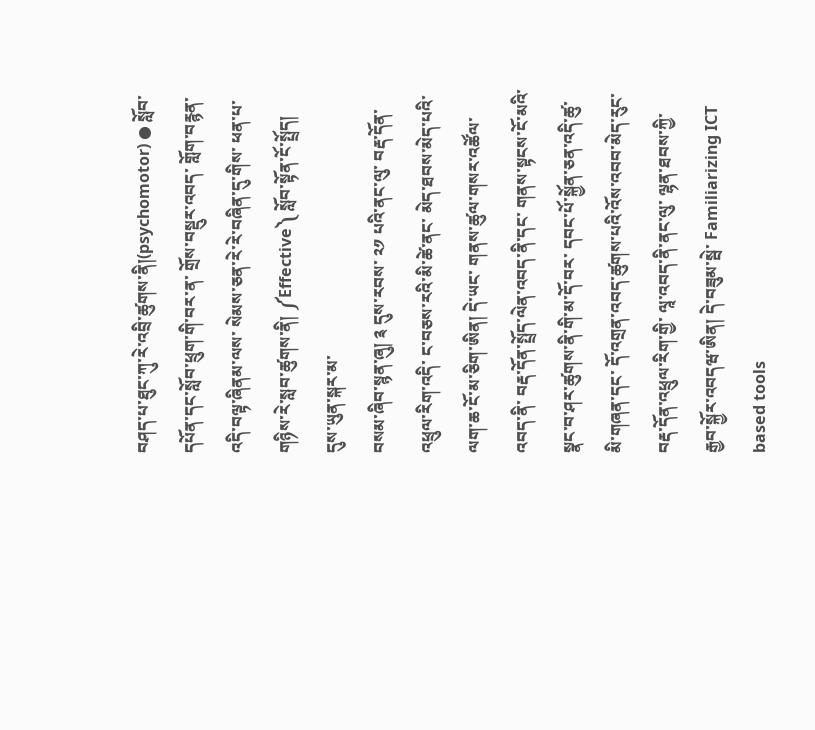བཤད་པ་ཐུང་ཀུ་རེ་འབྲི་ཚུགས་ནི།(psychomotor) ● སློབ་དཔོན་དང་སློབ་ཕྲུག་གི་བར་ན་ གྲོས་བསྡུར་འབད་ གློག་བརྙན་འདི་བལྟ་ཞིནམ་ལས་ སེམས་ཅན་རེ་རེ་བཞིན་དུ་གིས་ ཕན་པ་གཉིས་རེ་སླབ་ཚུགས་ནི། ༼Effective༽ སློབ་སྟོན་ངོ་སྤྲོད། དུས་ཡུན་སྐར་མ་
བསམ་ཞིབ་སྙན་ཞུ། ༉ དུས་རབས་ ༢༡ པའི་ནང་ལུ་ བརྡ་དོན་འཕྲུལ་རིག་འདི་ ང་བཅས་རའི་མི་ཚེ་ནང་ མེད་ཐབས་མེད་པའི་ལག་ཆ་ངོ་མ་ཅིག་ཨིན། དེ་ཡང་ གནས་ཚུལ་གསར་འཚོལ་འབད་ནི་ བརྡ་དོན་སྤྲོད་ལེན་འབད་ནི་དང་ གནས་སྟངས་ངོ་མའི་སྣང་བ་ཤར་ཚུགས་ནི་གི་མ་དོ་བར་ དབང་པོ་སྐྱོན་ཅན་འདི་ཚུ་ མི་གཞན་དང་ དོ་འགྲན་འབད་ཚུགས་པའི་འོས་འབབ་མེད་རུང་ བརྡ་དོན་འཕྲུལ་རིག་གྱི་ ལཱ་འབད་ནི་ནང་ལུ་ ལྷན་ཐབས་ཀྱི་རྒྱབ་སྐྱོར་འབདཝ་ཨིན། དེ་བཟུམ་སྦེ་ Familiarizing ICT based tools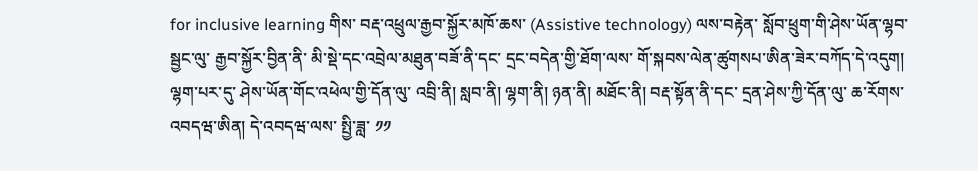for inclusive learning གིས་ བརྡ་འཕྲུལ་རྒྱབ་སྐྱོར་མཁོ་ཆས་ (Assistive technology) ལས་བརྟེན་ སློབ་ཕྲུག་གི་ཤེས་ཡོན་ལྷབ་སྦྱང་ལུ་ རྒྱབ་སྐྱོར་བྱིན་ནི་ མི་སྡེ་དང་འབྲེལ་མཐུན་བཟོ་ནི་དང་ དྲང་བདེན་གྱི་ཐོག་ལས་ གོ་སྐབས་ལེན་ཚུགསཔ་ཨིན་ཟེར་བཀོད་དེ་འདུག། ལྷག་པར་དུ་ ཤེས་ཡོན་གོང་འཕེལ་གྱི་དོན་ལུ་ འབྲི་ནི། སླབ་ནི། ལྷག་ནི། ཉན་ནི། མཐོང་ནི། བརྡ་སྟོན་ནི་དང་ དྲན་ཤེས་ཀྱི་དོན་ལུ་ ཆ་རོགས་འབདཝ་ཨིན། དེ་འབདཝ་ལས་ སྤྱི་ཟླ་ ༡༡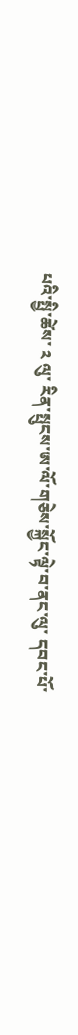པའི་སྤྱི་ཚེས་ ༢ ལུ་ རིན་སྤུངས་ཨ་ལོ་གཅེས་སྐྱོང་ལྟེ་བ་ནང་ལུ་ དབང་པོ་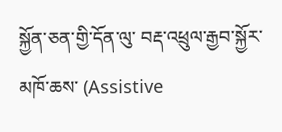སྐྱོན་ཅན་གྱི་དོན་ལུ་ བརྡ་འཕྲུལ་རྒྱབ་སྐྱོར་མཁོ་ཆས་ (Assistive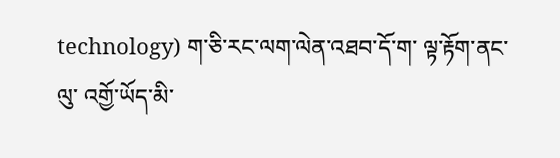technology) ག་ཅི་རང་ལག་ལེན་འཐབ་དོ་ག་ ལྟ་རྟོག་ནང་ལུ་ འགྱོ་ཡོད་མི་